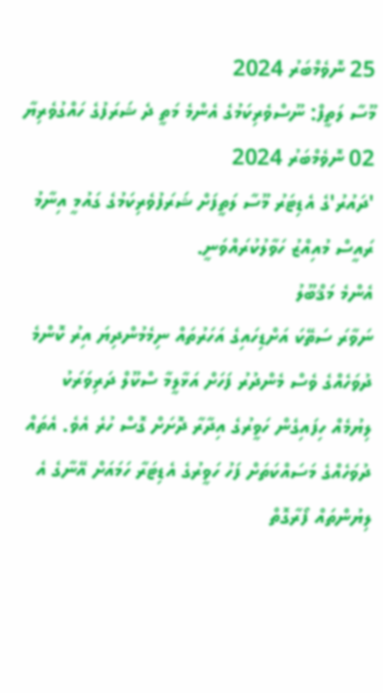25 ނޮވެމްބަރު 2024
މޫސާ ލަތީފް: ނޫސްވެރިކަމުގެ އެންމެ މަތީ ދެ ޝަރަފުގެ ހައްގުވެރިޔާ
02 ނޮވެމްބަރު 2024
'ދައުރު'ގެ އެޑިޓަރު މޫސާ ލަތީފަށް ޝަރަފުވެރިކަމުގެ ގައުމީ އިނާމު ރައީސް މުއިއްޒު ހަވާލުކުރައްވަނީ.
އެންމެ މަޤްބޫލު
ނަވާރަ ސަތޭކަ އަށްޑިހައިގެ އަހަރުތައް ނިމެމުންދިޔަ އިރު ކޮންމެ ދުވަހެއްގެ ވެސް މެންދުރު ފަހަށް އަޅާލީމާ ސްކޫލް ދަރިވަރަކު ލިޔުމެއް ހިފައިގެން ހަވީރުގެ އިދާރާ ދޮށަށް ގޮސް ހުރެ އެވެ. އެތައް ދުވަހެއްގެ މަސައްކަތަށް ފަހު ހަވީރުގެ އެޑިޓަރާ ހަމައަށް އޭނާގެ އެ ލިޔުންތައް ފޯރާގޮތް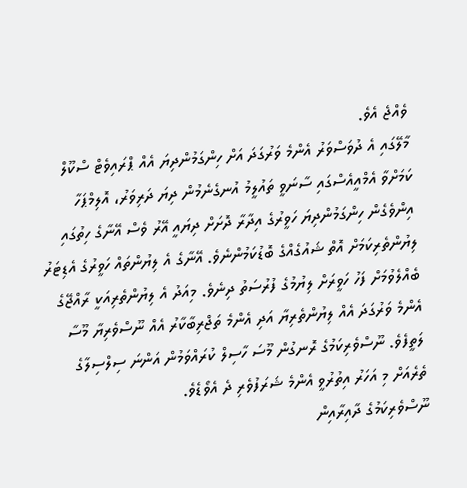ވެއްޖެ އެވެ.
މާލޭގައި އެ ދުވަސްވަރު އެންމެ ވަރުގަދަ އަށް ހިންގަމުންދިޔަ އެއް ޕްރައިވެޓް ސްކޫލް ކަމަށްވާ އެމްއީއެސްގައި ސާނަވީ ތައުލީމު އުނގެނެމުން ދިޔަ ދަރިވަރު، އޮލިމްޕަހާ އިންވެގެން ހިންގަމުންދިޔަ ހަވީރުގެ އިދާރާ ދޮށަށް ދިޔައީ އޭރު ވެސް އޭނާގެ ހިތުގައި ލިޔުންތެރިކަމަށް އޮތް ޝައުގެއްގެ ބޮޑުކަމުންނެވެ. އޭނާގެ އެ ލިޔުންތައް ހަވީރުގެ އެޑިޓަރު ބެއްލެވުމަށް ފަހު ހަވީރަށް ލިޔުމުގެ ފުރުސަތު ދިނެވެ. މިއަދު އެ ލިޔުންތެރިއަކީ ރާއްޖޭގެ އެންމެ ވަރުގަދަ އެއް ލިޔުންތެރިޔާ އަދި އެންމެ ތަޖްރިބާކާރު އެއް ނޫސްވެރިޔާ މޫސާ ލަތީފެވެ. ނޫސްވެރިކަމުގެ ރޮނގުން މޫސަ ހާސިލް ކުރައްވަމުން އަންނަ ސިލްސިލާގެ ތެރެއަށް މި އަހަރު އިތުރުވީ އެންމެ ޝަރަފުވެރި ދެ އެވޯޑެވެ.
ނޫސްވެރިކަމުގެ ދާއިރާއިން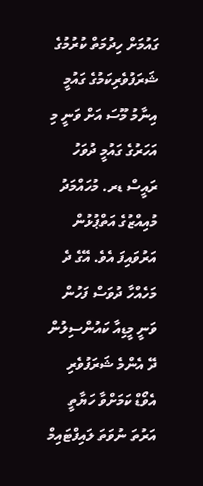ގައުމަށް ހިދުމަތް ކުރުމުގެ ޝަރަފުވެރިކަމުގެ ގައުމީ އިނާމު މޫސަ އަށް ވަނީ މި އަހަރުގެ ގައުމީ ދުވަހު ރައީސް ޑރ. މުހައްމަދު މުއިއްޒުގެ އަތްޕުޅުން އަރުވައިފަ އެވެ. އޭގެ ދެ މަހެއްހާ ދުވަސް ފަހުން ވަނީ މީޑިއާ ކައުންސިލުން ދޭ އެންމެ ޝަރަފުވެރި އެވޯޑް ކަމަށްވާ ހަޔާތީ އަރުތަ ނުވަތަ ލައިފްޓައިމް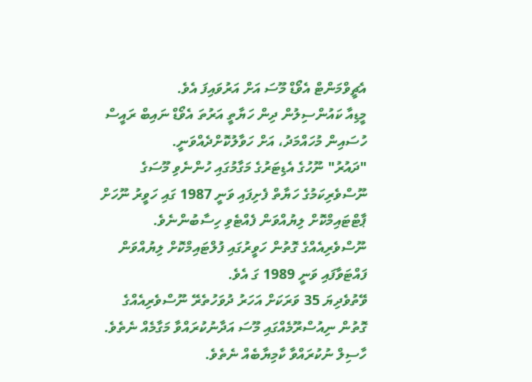އެޗީވްމަންޓް އެވޯޑް މޫސަ އަށް އަރުވައިފަ އެވެ.
މީޑިއާ ކައުންސިލުން ދިން ހަޔާތީ އަރުތަ އެވޯޑް ނައިބް ރައީސް ހުސައިން މުހައްމަދު، އަށް ހަވާލުކޮށްދެއްވަނީ.
"ދައުރު" ނޫހުގެ އެޑިޓަރުގެ މަގާމުގައި ހުންނެވި މޫސަގެ ނޫސްވެރިކަމުގެ ހަޔާތް ފެށިފައި ވަނީ 1987 ގައި ހަވީރު ނޫހަށް ޕާޓްޓައިމްކޮށް ލިޔުއްވަން ފެއްޓެވި ހިސާބުންނެވެ. ނޫސްވެރިއެއްގެ ގޮތުން ހަވީރުގައި ފުލްޓައިމްކޮށް ލިޔުއްވަން ފައްޓަވާފައި ވަނީ 1989 ގަ އެވެ.
ވޭތުވެދިޔަ 35 ވަރަކަށް އަހަރު ދުވަހުތެރޭ ނޫސްވެރިއެއްގެ ގޮތުން ނިއުސްރޫމެއްގައި މޫސަ އަދާނުކުރައްވާ މަގާމެއް ނެތެވެ. ހާސިލް ނުކުރައްވާ ކާމިޔާބެއް ނެތެވެ.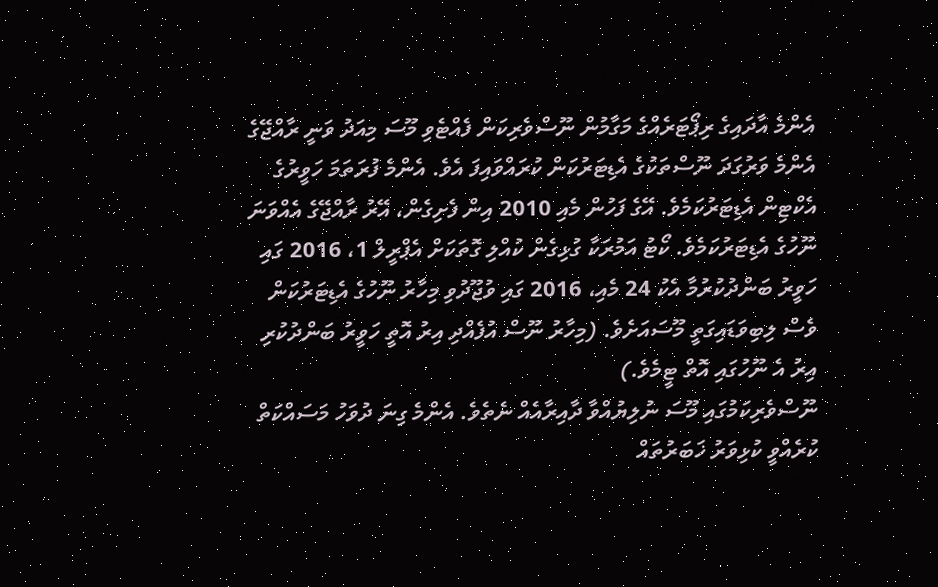އެންމެ އާދައިގެ ރިޕޯޓަރެއްގެ މަގާމުން ނޫސްވެރިކަން ފެއްޓެވި މޫސަ މިއަދު ވަނީ ރާއްޖޭގެ އެންމެ ވަރުގަދަ ނޫސްތަކުގެ އެޑިޓަރުކަން ކުރައްވައިފަ އެވެ. އެންމެ ފުރަތަމަ ހަވީރުގެ އެކްޓިން އެޑިޓަރުކަމެވެ. އޭގެ ފަހުން މެއި 2010 އިން ފެށިގެން، އޭރު ރާއްޖޭގެ އެއްވަނަ ނޫހުގެ އެޑިޓަރުކަމެވެ. ކޯޓު އަމުރަކާ ގުޅިގެން ކުއްލި ގޮތަކަށް އެޕްރީލް 1، 2016 ގައި ހަވީރު ބަންދުކުރުމާ އެކު 24 މެއި، 2016 ގައި ވުޖޫދުވި މިހާރު ނޫހުގެ އެޑިޓަރުކަން ވެސް ލިބިވަޑައިގަތީ މޫސައަށެވެ. (މިހާރު ނޫސް އުފެއްދި އިރު އޮތީ ހަވީރު ބަންދުކުރި އިރު އެ ނޫހުގައި އޮތް ޓީމެވެ.)
ނޫސްވެރިކަމުގައި މޫސަ ނުލިޔުއްވާ ދާއިރާއެއް ނެތެވެ. އެންމެ ގިނަ ދުވަހު މަސައްކަތް ކުރެއްވީ ކުޅިވަރު ޚަބަރުތައް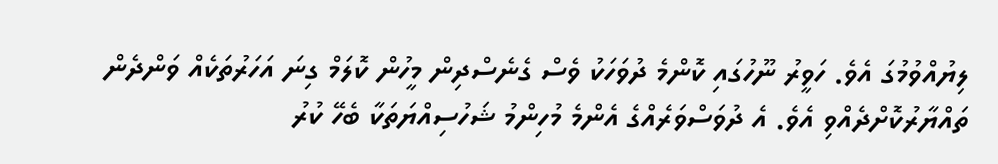ލިޔުއްވުމުގަ އެވެ. ހަވީރު ނޫހުގައި ކޮންމެ ދުވަހަކު ވެސް ގެނެސްދިން މީހުން ކޮލަމް ގިނަ އަހަރުތަކެއް ވަންދެން ތައްޔާރުކޮށްދެއްވި އެވެ. އެ ދުވަސްވަރެއްގެ އެންމެ މުހިންމު ޝަހުސިއްޔަތަކާ ބެހޭ ކުރު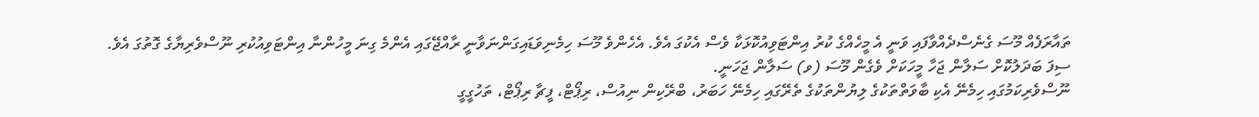ތައާރަފެއް މޫސަ ގެނެސްދެއްވާފައި ވަނީ އެ މީހެއްގެ ކުރު އިންޓަވިއުކޮޅަކާ ވެސް އެކުގަ އެވެ. އެހެންވެ މޫސަ ހިމެނިވަޑައިގަންނަވާނީ ރާއްޖޭގައި އެންމެ ގިނަ މީހުންނާ އިންޓަވިއުކުރި ނޫސްވެރިޔާގެ ގޮތުގަ އެވެ.
ސިފަ ބަދަލުކޮށް ސަލާން ޖަހާ މީހަކަށް ވެގެން މޫސަ (ވ) ސަލާން ޖަހަނީ.
ނޫސްވެރިކަމުގައި ހިމެނޭ އެކި ބާވަތްތަކުގެ ލިޔުންތަކުގެ ތެރޭގައި ހިމެނޭ ހަބަރު، ބްރޭކިން ނިއުސް، ރިޕޯޓް، ފީޗާ ރިޕޯޓް، ތަހުގީގީ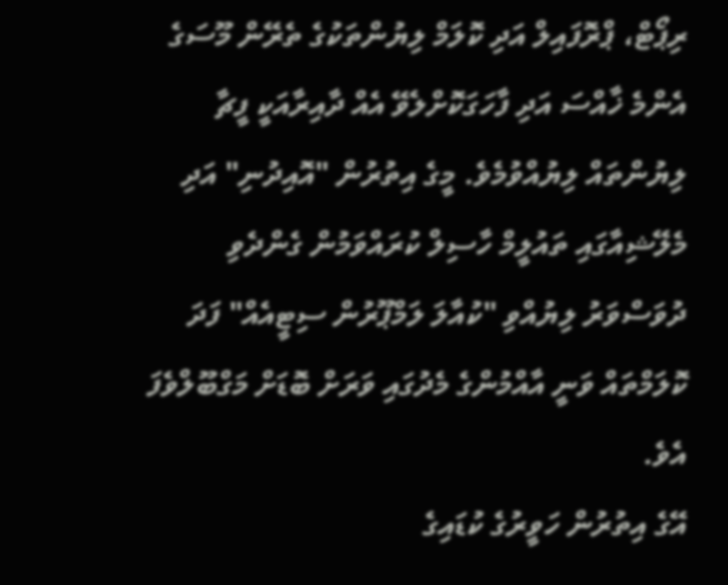ރިޕޯޓް، ޕްރޮފައިލް އަދި ކޮލަމް ލިޔުންތަކުގެ ތެރޭން މޫސަގެ އެންމެ ޚާއްސަ އަދި ފާހަގަކޮށްލެވޭ އެއް ދާއިރާއަކީ ފީޗާ ލިޔުންތައް ލިޔުއްވުމެވެ. މީގެ އިތުރުން "އޮއިދުނި" އަދި މެލޭޝިއާގައި ތައުލީމް ހާސިލް ކުރައްވަމުން ގެންދެވި ދުވަސްވަރު ލިޔުއްވި "ކުއާލަ ލަމްޕޫރުން ސިޓީއެއް" ފަދަ ކޮލަމްތައް ވަނީ އާއްމުންގެ މެދުގައި ވަރަށް ބޮޑަށް މަގްބޫލްވެފަ އެވެ.
އޭގެ އިތުރުން ހަވީރުގެ ކުޑައިގެ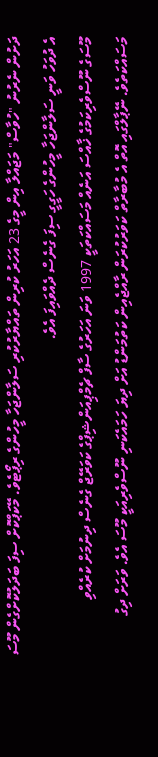ދަށުން ނެރުނު "ހުވާސް" މަޖައްލާ އިން މީގެ 23 އަހަރު ކުރިން ތައްޔާރުކުރި ސަލާންޖަހާ މީހުންގެ ރިޕޯޓެވެ. މޭކަޕްކޮށް ސިފަ ބަދަލުކޮށްގެން މޫސަ އެ ދުވަހު ވަނީ ސަލާންޖަހާ މީހުންގެ ހަގީގީ ސިފަ ގެނެސް ދެއްވައިފަ އެވެ.
މޫސަގެ ނޫސްވެރިކަމުގެ ޚާއްސަ އަނެއް މަސައްކަތަކީ 1997 ވަނަ އަހަރުގެ ސާފް ޗެމްޕިއަންޝިޕްގެ ކަވަރޭޖް ގެނެސް ދިނުމަށް ކުރެއްވި މަސައްކަތެވެ. ނޭޕާލްގައި އޮތް އެ މުބާރާތް ކަވަރުކުރަން ރާއްޖެއިން ކަތުމަންޑު އަށް ދިޔަ ހަމައެކަނި ނޫސްވެރިއަކީ މޫސަ އެވެ. ވަރަށް ދިގު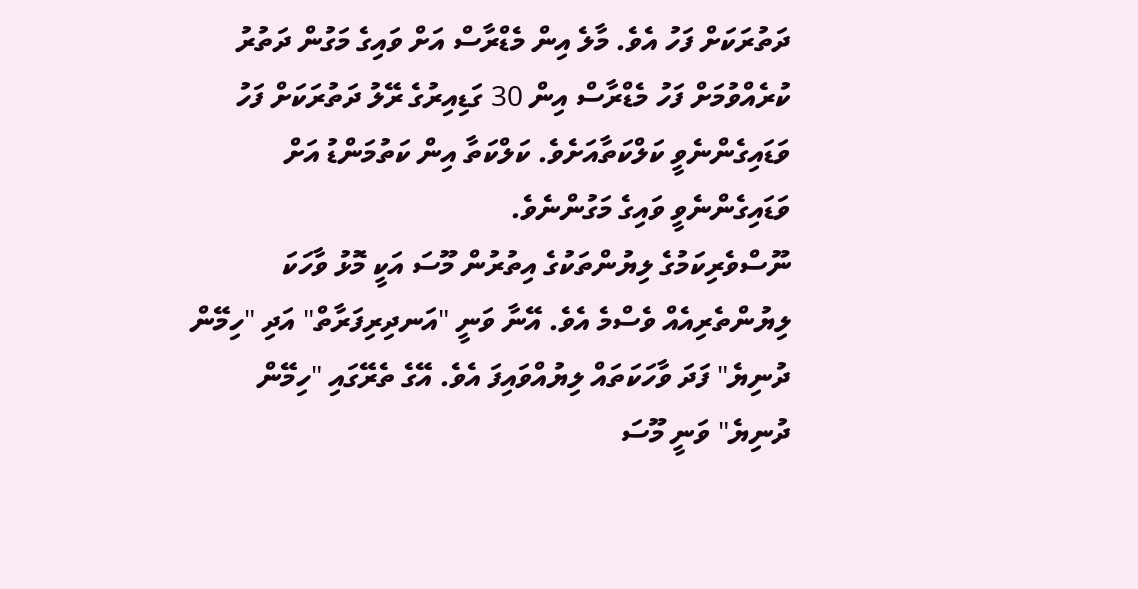ދަތުރަކަށް ފަހު އެވެ. މާލެ އިން މެޑްރާސް އަށް ވައިގެ މަގުން ދަތުރު ކުރެއްވުމަށް ފަހު މެޑްރާސް އިން 30 ގަޑިއިރުގެ ރޭލު ދަތުރަކަށް ފަހު ވަޑައިގެންނެވީ ކަލްކަތާއަށެވެ. ކަލްކަތާ އިން ކަތުމަންޑު އަށް ވަޑައިގެންނެވީ ވައިގެ މަގުންނެވެ.
ނޫސްވެރިކަމުގެ ލިޔުންތަކުގެ އިތުރުން މޫސަ އަކީ މޮޅު ވާހަކަ ލިޔުންތެރިއެއް ވެސްމެ އެވެ. އޭނާ ވަނީ "އަނދިރިފަރާތް" އަދި "ހިމޭން ދުނިޔެ" ފަދަ ވާހަކަތައް ލިޔުއްވައިފަ އެވެ. އޭގެ ތެރޭގައި "ހިމޭން ދުނިޔެ" ވަނީ މޫސަ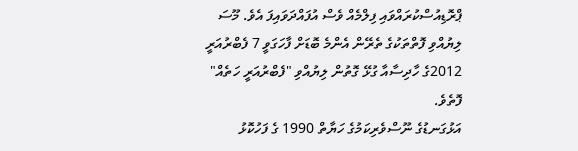ޕްރޮޑިއުސްކުރައްވައި ފިލްމެއް ވެސް އުފައްދަވައިފަ އެވެ. މޫސަ ލިޔުއްވި ފޮތްތަކުގެ ތެރޭން އެންމެ ބޮޑަށް ފާހަގަވީ 7 ފެބްރުއަރީ 2012ގެ ހާދިސާއާ ގުޅޭ ގޮތުން ލިޔުއްވި "ފެބްރުއަރީ ހަތެއް" ފޮތެވެ.
އަޅުގަނޑުގެ ނޫސްވެރިކަމުގެ ހަޔާތް 1990 ގެ ފަހުކޮޅު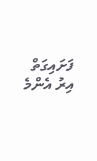ފަށައިގަތް އިރު އެންމެ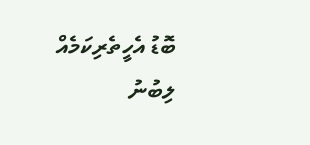ބޮޑު އެހީތެރިކަމެއް ލިބުނު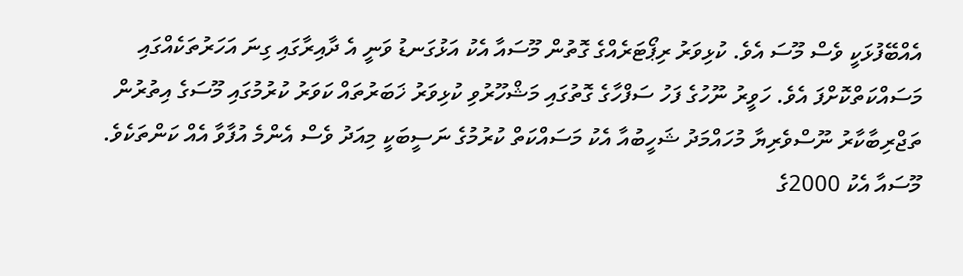އެއްބޭފުޅަކީ ވެސް މޫސަ އެވެ. ކުޅިވަރު ރިޕޯޓަރެއްގެ ގޮތުން މޫސައާ އެކު އަޅުގަނޑު ވަނީ އެ ދާއިރާގައި ގިނަ އަހަރުތަކެއްގައި މަސައްކަތްކޮށްފަ އެވެ. ހަވީރު ނޫހުގެ ފަހު ސަފްހާގެ ގޮތުގައި މަޝްހޫރުވި ކުޅިވަރު ޚަބަރުތައް ކަވަރު ކުރުމުގައި މޫސަގެ އިތުރުން ތަޖްރިބާކާރު ނޫސްވެރިޔާ މުހައްމަދު ޝަހީބުއާ އެކު މަސައްކަތް ކުރުމުގެ ނަސީބަކީ މިއަދު ވެސް އެންމެ އުފާވާ އެއް ކަންތަކެވެ.
މޫސައާ އެކު 2000ގެ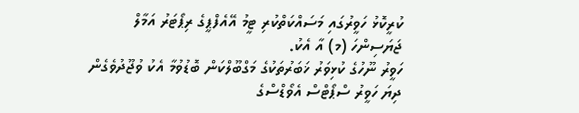ކުރީކޮޅު ހަވީރުގައި މަސައްކަތްކުރި ޓީމު އޭއެފްޕީގެ ރިޕޯޓަރު އަމާލް ޖަޔަސިންހަ (މ) އާ އެކު.
ހަވީރު ނޫހުގެ ކުޅިވަރު ޚަބަރުތަކުގެ މަގްބޫލްކަން ބޮޑުވުމާ އެކު ވުޖޫދުވެގެން ދިޔަ ހަވީރު ސްޕޯޓްސް އެވޯޑްސްގެ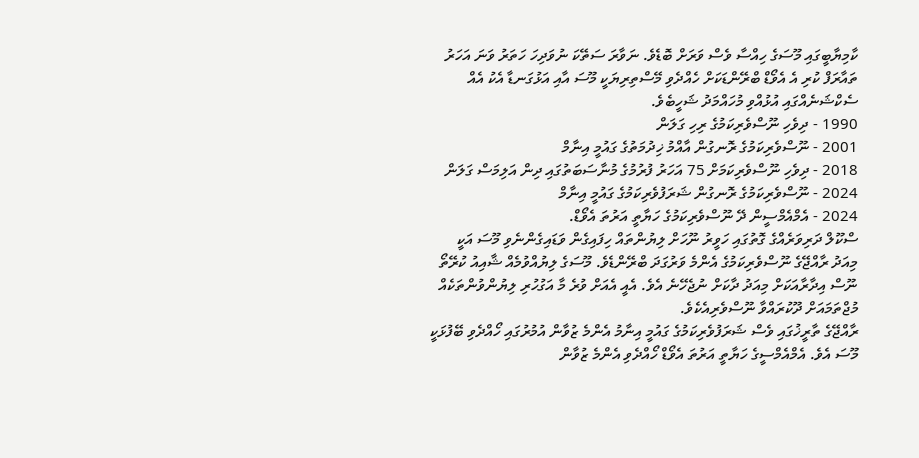ކާމިޔާބީގައި މޫސަގެ ހިއްސާ ވެސް ވަރަށް ބޮޑެވެ. ނަވާރަ ސަތޭކަ ނުވަދިހަ ހަތަރު ވަނަ އަހަރު ތައާރަފް ކުރި އެ އެވޯޑް ބްރޭންޑަކަށް ހެއްދެވި މޭސްތިރިޔަކީ މޫސަ އާއި އަޅުގަނޑާ އެކު އެއް ސެކްޝަނެއްގައި އުޅުއްވި މުހައްމަދު ޝަހީބެވެ.
1990 - ދިވެހި ނޫސްވެރިކަމުގެ ރިހި ގަލަން
2001 - ނޫސްވެރިކަމުގެ ރޮނގުން އާއްމު ޚިދުމަތުގެ ގައުމީ އިނާމް
2018 - ދިވެހި ނޫސްވެރިކަމަށް 75 އަހަރު ފުރުމުގެ މުނާސަބަތުގައި ދިން އަލިމަސް ގަލަން
2024 - ނޫސްވެރިކަމުގެ ރޮނގުން ޝަރަފުވެރިކަމުގެ ގައުމީ އިނާމް
2024 - އެމްއެމްސީން ދޭ ނޫސްވެރިކަމުގެ ހަޔާތީ އަރުތަ އެވޯޑް.
ސްކޫލް ދަރިވަރެއްގެ ގޮތުގައި ހަވީރު ނޫހަށް ލިޔުންތައް ހިފައިގެން ވަޑައިގެންނެވި މޫސަ އަކީ މިއަދު ރާއްޖޭގެ ނޫސްވެރިކަމުގެ އެންމެ ވަރުގަދަ ބްރޭންޑެވެ. މޫސަގެ ލިޔުއްވުމެއް ޝާއިއު ކުރޭތޯ ނޫސް އިދާރާއަކަށް މިއަދު ދާކަށް ނުޖެހޭނެ އެވެ. އެއީ އެއަށް ވުރެ މާ އަގުހުރި ލިޔުންވުންތަކެއް މުޖްތަމައަށް ދޫކުރައްވާ ނޫސްވެރިއެކެވެ.
ރާއްޖޭގެ ތާރީޚުގައި ވެސް ޝަރަފުވެރިކަމުގެ ގައުމީ އިނާމު އެންމެ ޒުވާން އުމުރުގައި ހޯއްދެވި ބޭފުޅަކީ މޫސަ އެވެ. އެމްއެމްސީގެ ހަޔާތީ އަރުތަ އެވޯޑް ހޯއްދެވި އެންމެ ޒުވާން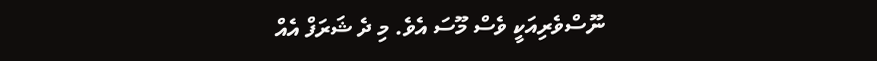ނޫސްވެރިއަކީ ވެސް މޫސަ އެވެ. މި ދެ ޝަރަފް އެއް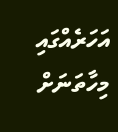އަހަރެއްގައި މިހާތަނަށް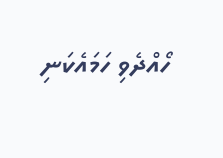ހޯއްދެވި ހަމައެކަނި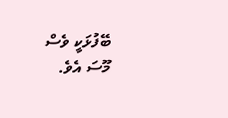ބޭފުޅަކީ ވެސް މޫސަ އެވެ.